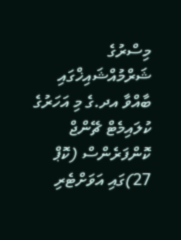މިސްރުގެ ޝަރްމުއްޝައިޚްގައި ބާއްވާ އދ.ގެ މި އަހަރުގެ ކުލައިމެޓް ޗޭންޖް ކޮންފަރެންސް (ކޮޕް 27)ގައި އަވަށްޓެރި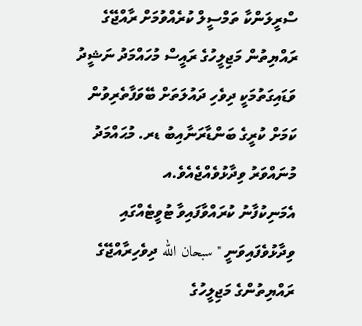ސްރީލަންކާ ތަމްސީލް ކުރެއްވުމަށް ރާއްޖޭގެ ރައްޔިތުން މަޖިލީހުގެ ރައީސް މުހައްމަދު ނަޝީދު ވަޑައިގަތުމަކީ ދިވެހި ދައުލަތަށް ބޭވަފާތެރިވުން ކަމަށް ކުރީގެ ބަންޑާރަނާއިބު ޑރ. މުޙައްމަދު މުނައްވަރު ވިދާޅުވެއްޖެއެވެ.އ
އެމަނިކުފާނު ކުރައްވާފައިވާ ޓުވީޓެއްގައި ވިދާޅުވެފައިވަނީ "سبحان الله ދިވެހިރާއްޖޭގެ ރައްޔިތުންގެ މަޖިލީހުގެ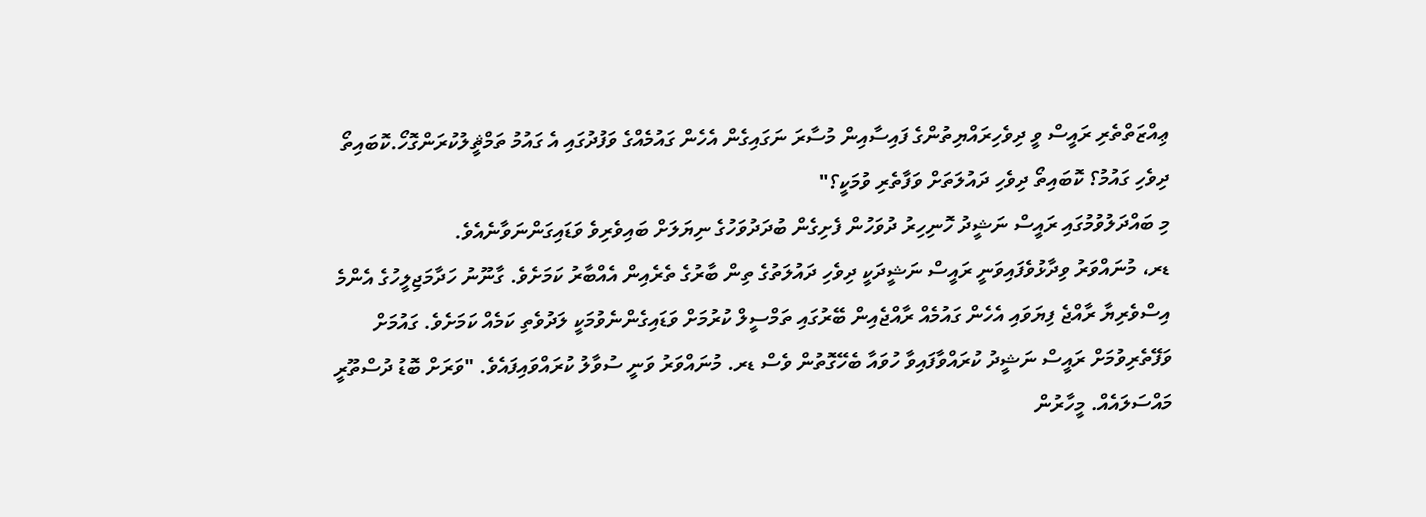ޢިއްޒަތްތެރި ރައީސް ވީ ދިވެހިރައްޔިތުންގެ ފައިސާއިން މުސާރަ ނަގައިގެން އެހެން ގައުމެއްގެ ވަފުދުގައި އެ ގައުމު ތަމްޘީލުކުރަންގޮހޯ.ކޮބައިތޯ ދިވެހި ގައުމު؟ ކޮބައިތޯ ދިވެހި ދައުލަތަށް ވަފާތެރި ވުމަކީ؟"
މި ބައްދަލުވުމުގައި ރައީސް ނަޝީދު ހޮނިހިރު ދުވަހުން ފެށިގެން ބުދަދުވަހުގެ ނިޔަލަށް ބައިވެރިވެ ވަޑައިގަންނަވާނެއެވެ.
ޑރ، މުނައްވަރު ވިދާޅުވެފައިވަނީ ރައީސް ނަޝީދަކީ ދިވެހި ދައުލަތުގެ ތިން ބާރުގެ ތެރެއިން އެއްބާރު ކަމަށެވެ. ގާނޫނު ހަދާމަޖިލީހުގެ އެންމެ އިސްވެރިޔާ ރާއްޖެ ފިޔަވައި އެހެން ގައުމެއް ރާއްޖެއިން ބޭރުގައި ތަމްސީލް ކުރުމަށް ވަޑައިގެންނެވުމަކީ ލަދުވެތި ކަމެއް ކަމަށެވެ. ގައުމަށް ވަފޭތެރިވުމަށް ރައީސް ނަޝީދު ކުރައްވާފައިވާ ހުވައާ ބެހޭގޮތުން ވެސް ޑރ. މުނައްވަރު ވަނީ ސުވާލު ކުރައްވައިފައެވެ. "ވަރަށް ބޮޑު ދުސްތޫރީ މައްސަލައެއް. މީހާރުން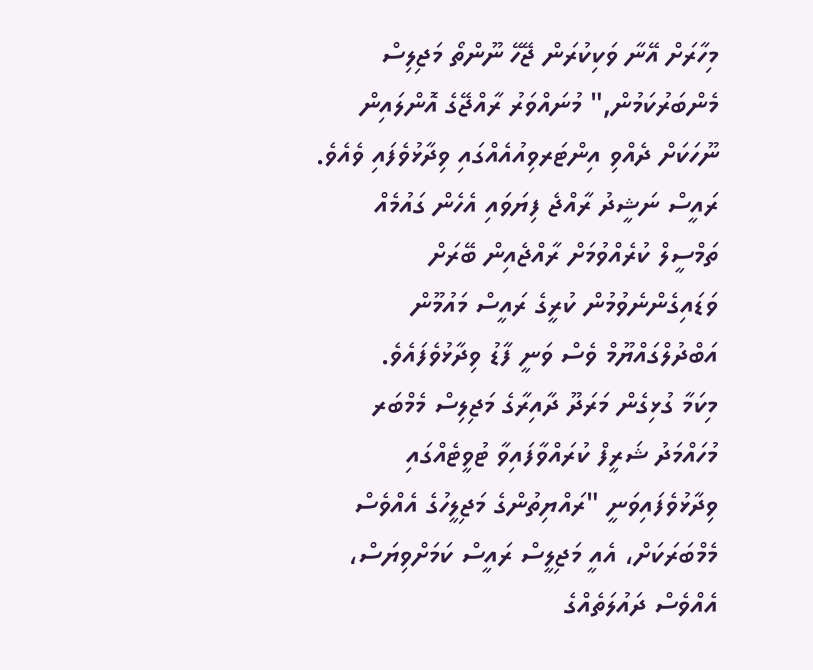މިހާރަށް އޭނާ ވަކިކުރަން ޖޭހޭ ނޫންތޯ މަޖިލިސް މެންބަރުކަމުން," މުނައްވަރު ރާއްޖޭގެ އޮންލައިން ނޫހަކަށް ދެއްވި އިންޓަރވިއުއެއްގައި ވިދާޅުވެފައި ވެއެވެ.
ރައީސް ނަޝީދު ރާއްޖެ ފިޔަވައި އެހެން ގައުމެއް ތަމްސީލް ކުރެއްވުމަށް ރާއްޖެއިން ބޭރަށް ވަޑައިގެންނެވުމުން ކުރީގެ ރައީސް މައުމޫން އަބްދުލްގައްޔޫމް ވެސް ވަނީ ފާޑު ވިދާޅުވެފައެވެ.
މިކަމާ ގުޅިގެން މަރަދޫ ދާއިރާގެ މަޖިލިސް މެމްބަރ މުހައްމަދު ޝަރީފް ކުރައްވާފައިވާ ޓުވީޓެއްގައި ވިދާޅުވެފައިވަނީ "ރައްޔިތުންގެ މަޖިލީހުގެ އެއްވެސް މެމްބަރަކަށް، އެއީ މަޖިލީސް ރައީސް ކަމަށްވިޔަސް، އެއްވެސް ދައުލަތެއްގެ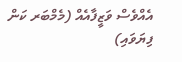އެއްވެސް ވަޒީފާއެއް (މެމްބަރ ކަން ފިޔަވައި)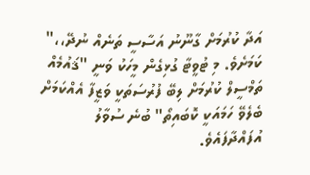އަދާ ކުރުމަށް ގާނޫނު އަސާސީ ތަނެއް ނުދޭ،،" ކަމަށެވެ. މި ޓުވީޓާ ގުޅިގެން މީހަކު ވަނީ "ޤައުމެއް ތަމްސީލް ކުރުމަށް ލިބޭ ފުރުސަތަކީ ވަޒީފާ އެއްކަމަށް ބެލެވޭ ހަމައަކީ ކޮބައިތޯ" ބުނެ ސުވާލު އުފައްދާފައެވެ.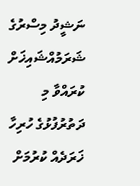ނަޝީދު މިސްރުގެ ޝަރަމުއްޝައިޚަށް ކުރައްވާ މި ދަތުރުފުޅުގެ ހުރިހާ ޚަރަދެއް ކުރުމަށް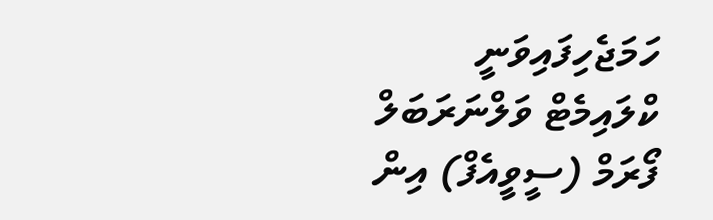ހަމަޖެހިފައިވަނީ ކްލައިމެޓް ވަލްނަރަބަލް ފޯރަމް (ސީވީއެފް) އިން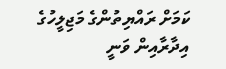ކަމަށް ރައްޔިތުންގެ މަޖިލީހުގެ އިދާރާއިން ވަނީ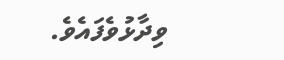ވިދާޅުވެފައެވެ.